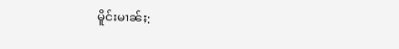မိူင်းမၢၼ်ႈ: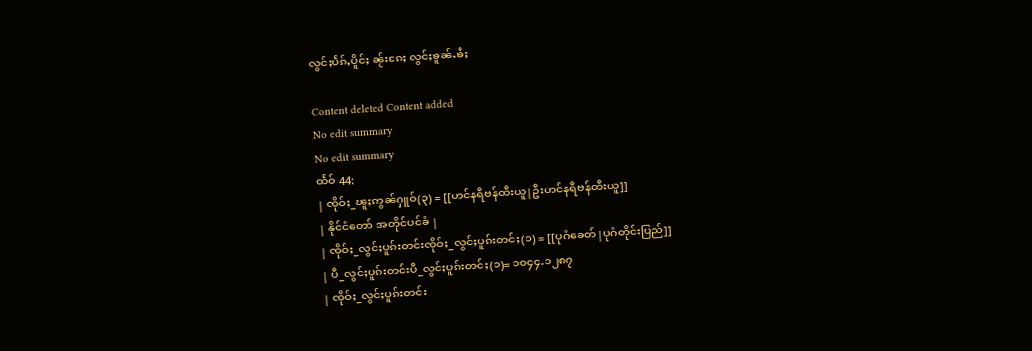လွင်ႈပႅၵ်ႇပိူင်ႈ ၼႂ်းၵႄႈ လွင်ႈၶူၼ်ႉၶႆႈ

Content deleted Content added
No edit summary
No edit summary
ထႅဝ် 44:
| ၸိုဝ်ႈ_ၽူႈဢွၼ်ႁူဝ်(၃) = [[ဟင်နရီဗန်ထီးယူ|ဦးဟင်နရီဗန်ထီးယူ]]
| နိုင်ငံတော် အတိုင်ပင်ခံ |
| ၸိုဝ်ႈ_လွင်ႈပူၵ်းတင်းၸိုဝ်ႈ_လွင်ႈပူၵ်းတင်ႈ(၁) = [[ပုဂံခေတ်|ပုဂံတိုင်းပြည်]]
| ပီ_လွင်ႈပူၵ်းတင်းပီ_လွင်ႈပူၵ်းတင်ႈ(၁)= ၁၀၄၄-၁၂၈၇
| ၸိုဝ်ႈ_လွင်ႈပူၵ်းတင်း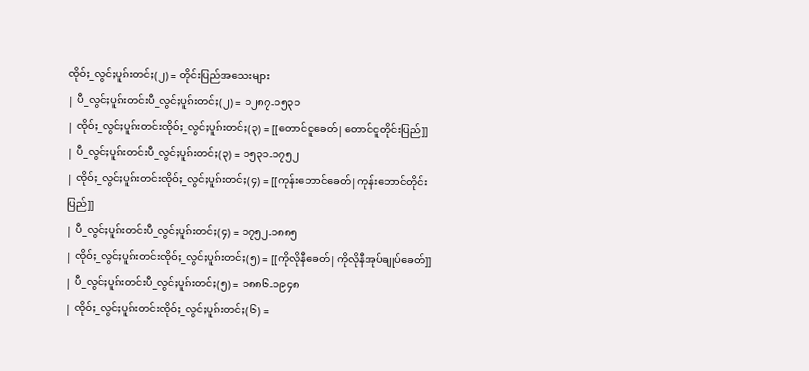ၸိုဝ်ႈ_လွင်ႈပူၵ်းတင်ႈ(၂) = တိုင်းပြည်အသေးများ
| ပီ_လွင်ႈပူၵ်းတင်းပီ_လွင်ႈပူၵ်းတင်ႈ(၂) = ၁၂၈၇-၁၅၃၁
| ၸိုဝ်ႈ_လွင်ႈပူၵ်းတင်းၸိုဝ်ႈ_လွင်ႈပူၵ်းတင်ႈ(၃) = [[တောင်ငူခေတ်|တောင်ငူတိုင်းပြည်]]
| ပီ_လွင်ႈပူၵ်းတင်းပီ_လွင်ႈပူၵ်းတင်ႈ(၃) = ၁၅၃၁-၁၇၅၂
| ၸိုဝ်ႈ_လွင်ႈပူၵ်းတင်းၸိုဝ်ႈ_လွင်ႈပူၵ်းတင်ႈ(၄) = [[ကုန်းဘောင်ခေတ်|ကုန်းဘောင်တိုင်းပြည်]]
| ပီ_လွင်ႈပူၵ်းတင်းပီ_လွင်ႈပူၵ်းတင်ႈ(၄) = ၁၇၅၂-၁၈၈၅
| ၸိုဝ်ႈ_လွင်ႈပူၵ်းတင်းၸိုဝ်ႈ_လွင်ႈပူၵ်းတင်ႈ(၅) = [[ကိုလိုနီခေတ်|ကိုလိုနီအုပ်ချုပ်ခေတ်]]
| ပီ_လွင်ႈပူၵ်းတင်းပီ_လွင်ႈပူၵ်းတင်ႈ(၅) = ၁၈၈၆-၁၉၄၈
| ၸိုဝ်ႈ_လွင်ႈပူၵ်းတင်းၸိုဝ်ႈ_လွင်ႈပူၵ်းတင်ႈ(၆) =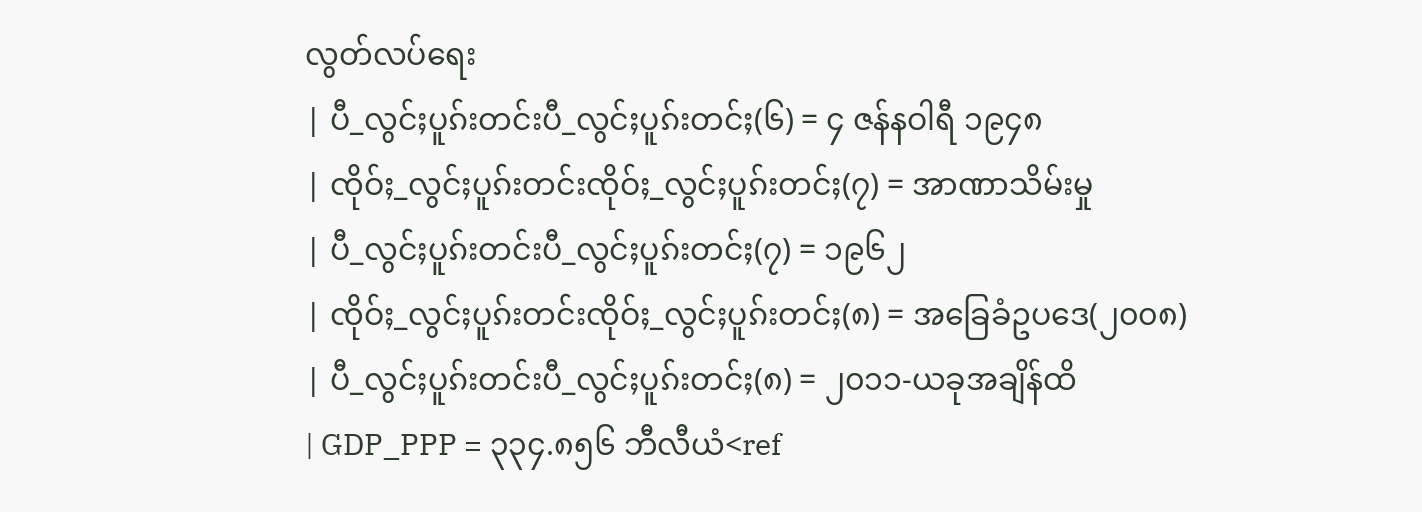လွတ်လပ်ရေး
| ပီ_လွင်ႈပူၵ်းတင်းပီ_လွင်ႈပူၵ်းတင်ႈ(၆) = ၄ ဇန်နဝါရီ ၁၉၄၈
| ၸိုဝ်ႈ_လွင်ႈပူၵ်းတင်းၸိုဝ်ႈ_လွင်ႈပူၵ်းတင်ႈ(၇) = အာဏာသိမ်းမှု
| ပီ_လွင်ႈပူၵ်းတင်းပီ_လွင်ႈပူၵ်းတင်ႈ(၇) = ၁၉၆၂
| ၸိုဝ်ႈ_လွင်ႈပူၵ်းတင်းၸိုဝ်ႈ_လွင်ႈပူၵ်းတင်ႈ(၈) = အခြေခံဥပဒေ(၂၀၀၈)
| ပီ_လွင်ႈပူၵ်းတင်းပီ_လွင်ႈပူၵ်းတင်ႈ(၈) = ၂၀၁၁-ယခုအချိန်ထိ
| GDP_PPP = ၃၃၄.၈၅၆ ဘီလီယံ<ref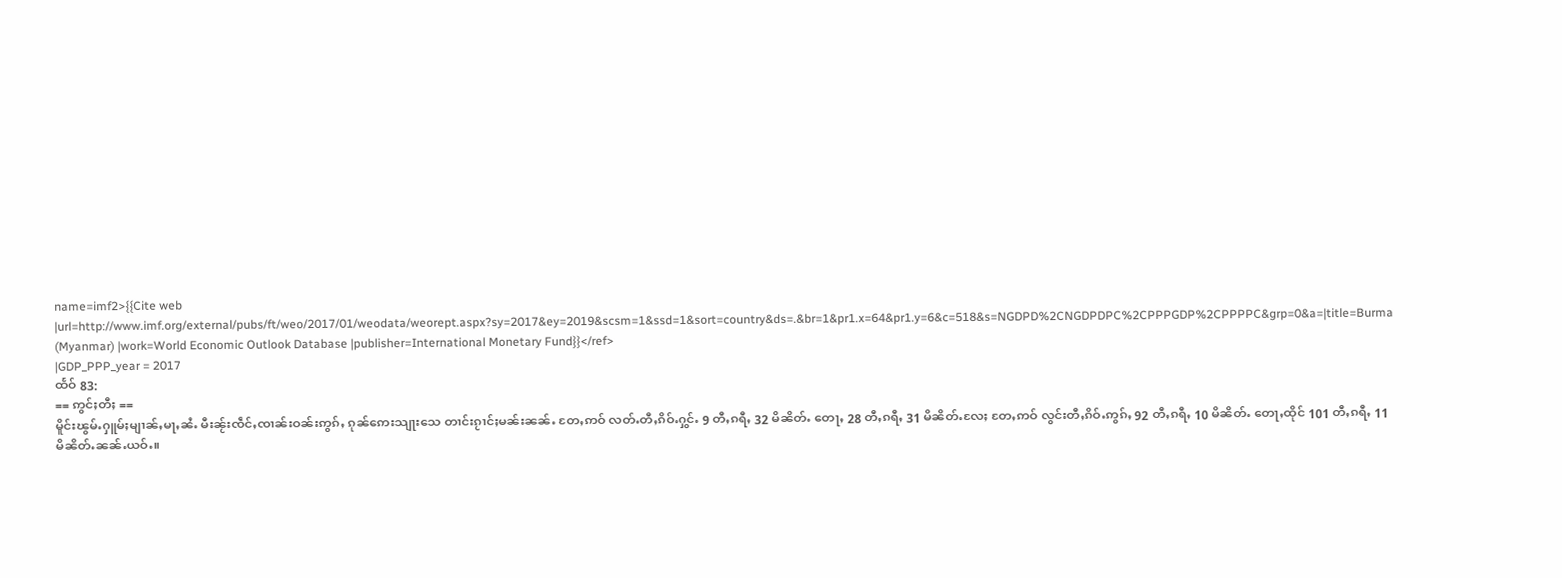name=imf2>{{Cite web |url=http://www.imf.org/external/pubs/ft/weo/2017/01/weodata/weorept.aspx?sy=2017&ey=2019&scsm=1&ssd=1&sort=country&ds=.&br=1&pr1.x=64&pr1.y=6&c=518&s=NGDPD%2CNGDPDPC%2CPPPGDP%2CPPPPC&grp=0&a=|title=Burma (Myanmar) |work=World Economic Outlook Database |publisher=International Monetary Fund}}</ref>
|GDP_PPP_year = 2017
ထႅဝ် 83:
== ဢွင်ႈတီႈ ==
မိူင်းၽွမ်ႉႁူမ်ႈမျၢၼ်ႇမႃႇၼႆႉ မီးၼႂ်းၸဵင်ႇၸၢၼ်းဝၼ်းဢွၵ်ႇ ၵုၼ်ဢေးသျႃးသေ တၢင်းၵႂၢင်ႈမၼ်းၼၼ်ႉ တႄႇဢဝ် လတ်ႉတီႇၵိဝ်ႉႁွင်ႉ 9 တီႇၵရီႇ 32 မိၼိတ်ႉ တေႃႇ 28 တီႇၵရီႇ 31 မိၼိတ်ႉလႄႈ တႄႇဢဝ် လွင်းတီႇၵိဝ်ႉဢွၵ်ႇ 92 တီႇၵရီႇ 10 မိၼိတ်ႉ တေႃႇထိုင် 101 တီႇၵရီႇ 11 မိၼိတ်ႉၼၼ်ႉယဝ်ႉ။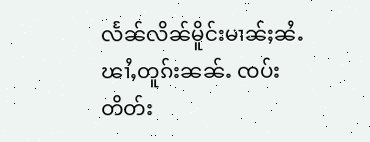လႅၼ်လိၼ်မိူင်းမၢၼ်ႈၼႆႉ ၽၢႆႇတူၵ်းၼၼ်ႉ ၸပ်းတိတ်း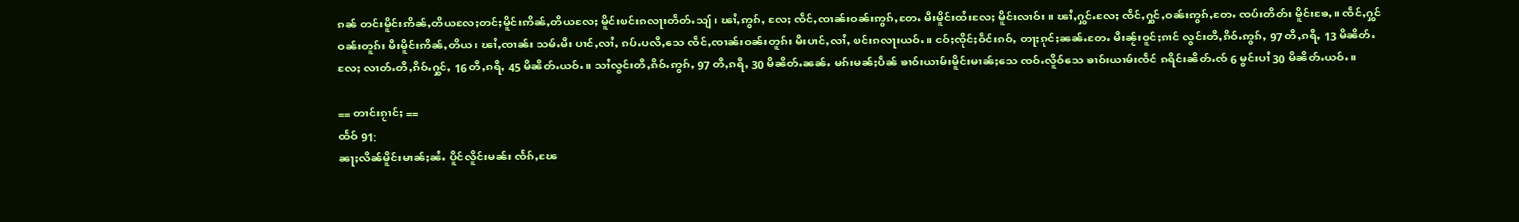ၵၼ် တင်းမိူင်းဢိၼ်ႇတိယလႄႈတင်ႈမိူင်းဢိၼ်ႇတိယလႄႈ မိူင်းၿင်းၵလႃးတဵတ်ႉသျ်၊ ၽၢႆႇဢွၵ်ႇ လႄႈ ၸဵင်ႇၸၢၼ်းဝၼ်းဢွၵ်ႇတႄႉ မီးမိူင်းထႆးလႄႈ မိူင်းလၢဝ်း။ ၽၢႆႇႁွင်ႉလႄႈ ၸဵင်ႇႁွင်ႇဝၼ်းဢွၵ်ႇတႄႉ ၸပ်းတိတ်း မိူင်းၶႄႇ။ ၸဵင်ႇႁွင်ဝၼ်းတူၵ်း မီးမိူင်းဢိၼ်ႇတိယ၊ ၽၢႆႇၸၢၼ်း သမ်ႉမီး ပၢင်ႇလၢႆႇ ၵပ်ႉပလီႇသေ ၸဵင်ႇၸၢၼ်းဝၼ်းတူၵ်း မီးပၢင်ႇလၢႆႇ ၿင်းၵလႃးယဝ်ႉ။ ငဝ်ႈၸိုင်ႈဝဵင်းၵဝ်ႇ တႃႈၵုင်ႈၼၼ်ႉတႄႉ မီးၼႂ်းဝူင်ႈၵၢင် လွင်းတီႇၵိဝ်ႉဢွၵ်ႇ 97 တီႇၵရီႇ 13 မိၼိတ်ႉလႄႈ လၢတ်ႉတီႇၵိဝ်ႉႁွင်ႇ 16 တီႇၵရီႇ 45 မိၼိတ်ႉယဝ်ႉ။ သၢႆလွင်းတီႇၵိဝ်ႉဢွၵ်ႇ 97 တီႇၵရီႇ 30 မိၼိတ်ႉၼၼ်ႉ မၵ်းမၼ်ႈပဵၼ် ၶၢဝ်းယၢမ်းမိူင်းမၢၼ်ႈသေ ၸဝ်ႉလိူဝ်သေ ၶၢဝ်းယၢမ်းၸဵင် ၵရိင်းၼိတ်ႉၸ် 6 မွင်းပၢႆ 30 မိၼိတ်ႉယဝ်ႉ။

== တၢင်းၵႂၢင်ႈ ==
ထႅဝ် 91:
ၼႃႈလိၼ်မိူင်းမၢၼ်ႈၼႆႉ ပိူင်လိူင်းမၼ်း ၸႅၵ်ႇၽႄ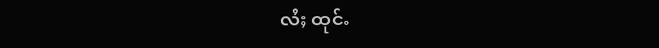လႆႈ ထုင်ႉ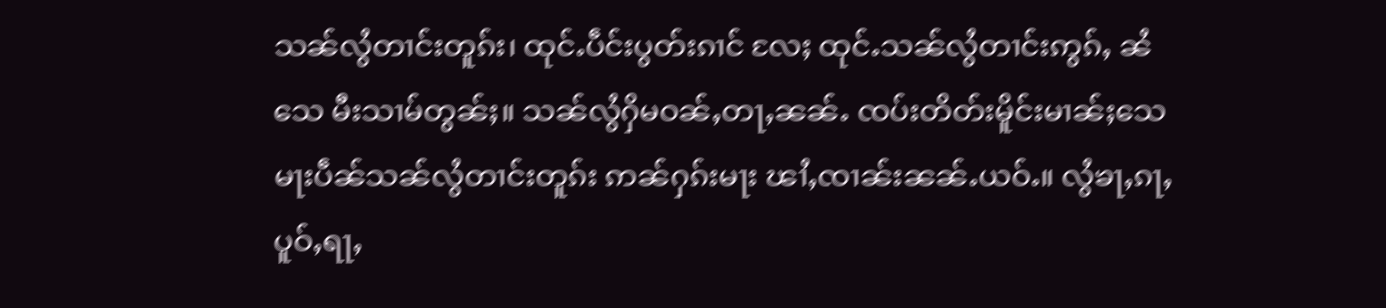သၼ်လွႆတၢင်းတူၵ်း၊ ထုင်ႉပဵင်းပွတ်းၵၢင် လႄႈ ထုင်ႉသၼ်လွႆတၢင်းဢွၵ်ႇ ၼႆသေ မီးသၢမ်တွၼ်ႈ။ သၼ်လွႆႁိမဝၼ်ႇတႃႇၼၼ်ႉ ၸပ်းတိတ်းမိူင်းမၢၼ်ႈသေ မႃးပဵၼ်သၼ်လွႆတၢင်းတူၵ်း ဢၼ်ႁၵ်းမႃး ၽၢႆႇၸၢၼ်းၼၼ်ႉယဝ်ႉ။ လွႆၶႃႇၵႃႇပူဝ်ႇရႃႇ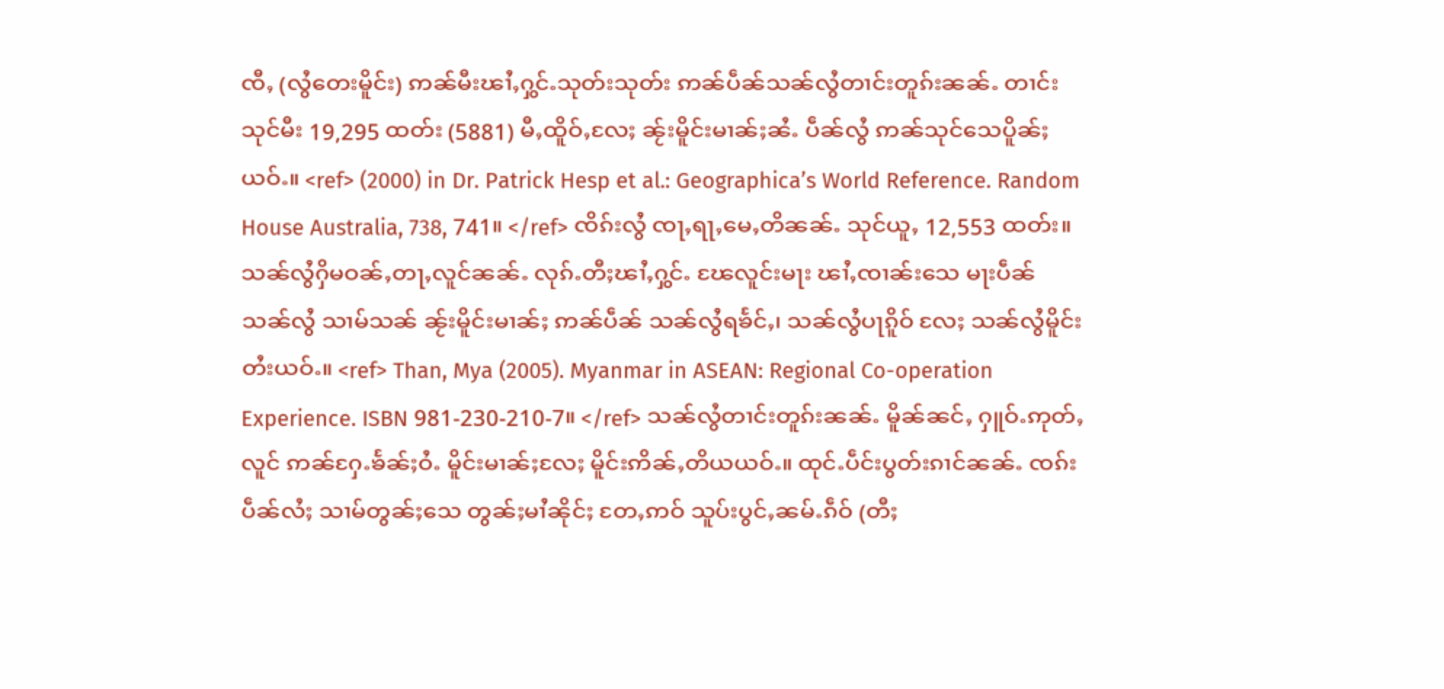ၸီႇ (လွႆတေးမိူင်း) ဢၼ်မီးၽၢႆႇႁွင်ႉသုတ်းသုတ်း ဢၼ်ပဵၼ်သၼ်လွႆတၢင်းတူၵ်းၼၼ်ႉ တၢင်းသုင်မီး 19,295 ထတ်း (5881) မီႇထိူဝ်ႇလႄႈ ၼႂ်းမိူင်းမၢၼ်ႈၼႆႉ ပဵၼ်လွႆ ဢၼ်သုင်သေပိူၼ်ႈယဝ်ႉ။ <ref> (2000) in Dr. Patrick Hesp et al.: Geographica’s World Reference. Random House Australia, 738, 741။ </ref> ၸိၵ်းလွႆ ၸႃႇရႃႇမေႇတိၼၼ်ႉ သုင်ယူႇ 12,553 ထတ်း။ သၼ်လွႆႁိမဝၼ်ႇတႃႇလူင်ၼၼ်ႉ လုၵ်ႉတီႈၽၢႆႇႁွင်ႉ ၽႄလူင်းမႃး ၽၢႆႇၸၢၼ်းသေ မႃးပဵၼ်သၼ်လွႆ သၢမ်သၼ် ၼႂ်းမိူင်းမၢၼ်ႈ ဢၼ်ပဵၼ် သၼ်လွႆရၶႅင်ႇ၊ သၼ်လွႆပႃၵိူဝ် လႄႈ သၼ်လွႆမိူင်းတႆးယဝ်ႉ။ <ref> Than, Mya (2005). Myanmar in ASEAN: Regional Co-operation Experience. ISBN 981-230-210-7။ </ref> သၼ်လွႆတၢင်းတူၵ်းၼၼ်ႉ မိူၼ်ၼင်ႇ ႁူဝ်ႉဢုတ်ႇလူင် ဢၼ်ႁႄႉၶႅၼ်ႈဝႆႉ မိူင်းမၢၼ်ႈလႄႈ မိူင်းဢိၼ်ႇတိယယဝ်ႉ။ ထုင်ႉပဵင်းပွတ်းၵၢင်ၼၼ်ႉ ၸၵ်းပဵၼ်လႆႈ သၢမ်တွၼ်ႈသေ တွၼ်ႈမၢႆၼိုင်ႈ တႄႇဢဝ် သူပ်းပွင်ႇၼမ်ႉၵဵဝ် (တီႈ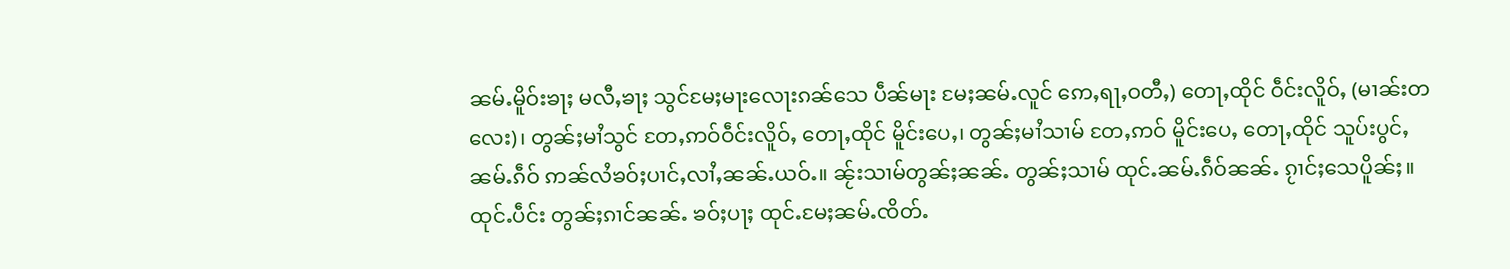ၼမ်ႉမိူဝ်းၶႃႈ မလီႇၶႃႈ သွင်မႄႈမႃးလေႃးၵၼ်သေ ပဵၼ်မႃး မႄႈၼမ်ႉလူင် ဢေႇရႃႇဝတီႇ) တေႃႇထိုင် ဝဵင်းလိူဝ်ႇ (မၢၼ်းတလေး)၊ တွၼ်ႈမၢႆသွင် တႄႇဢဝ်ဝဵင်းလိူဝ်ႇ တေႃႇထိုင် မိူင်းပေႇ၊ တွၼ်ႈမၢႆသၢမ် တႄႇဢဝ် မိူင်းပေႇ တေႃႇထိုင် သူပ်းပွင်ႇၼမ်ႉၵဵဝ် ဢၼ်လႆၶဝ်ႈပၢင်ႇလၢႆႇၼၼ်ႉယဝ်ႉ။ ၼႂ်းသၢမ်တွၼ်ႈၼၼ်ႉ တွၼ်ႈသၢမ် ထုင်ႉၼမ်ႉၵဵဝ်ၼၼ်ႉ ၵႂၢင်ႈသေပိူၼ်ႈ။ ထုင်ႉပဵင်း တွၼ်ႈၵၢင်ၼၼ်ႉ ၶဝ်ႈပႃႈ ထုင်ႉမႄႈၼမ်ႉၸိတ်ႉ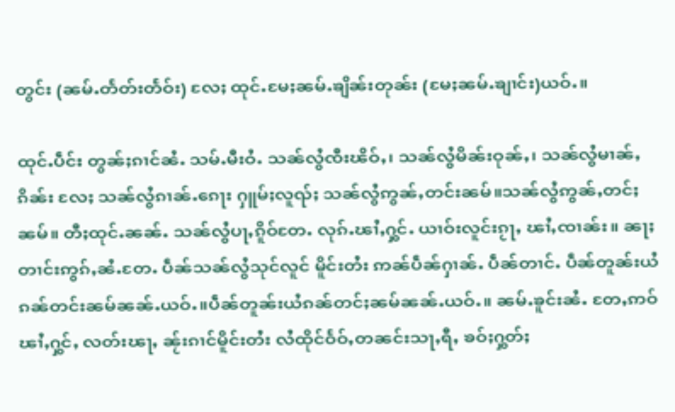တွင်း (ၼမ်ႉတႅတ်းတႅဝ်း) လႄႈ ထုင်ႉမႄႈၼမ်ႉၶျိၼ်းတုၼ်း (မႄႈၼမ်ႉၶျၢင်း)ယဝ်ႉ။

ထုင်ႉပဵင်း တွၼ်ႈၵၢင်ၼႆႉ သမ်ႉမီးဝႆႉ သၼ်လွႆၸီးၽိဝ်ႇ၊ သၼ်လွႆမိၼ်းဝုၼ်ႇ၊ သၼ်လွႆမၢၼ်ႇၵိၼ်း လႄႈ သၼ်လွႆၵၢၼ်ႉၵေႃး ႁူမ်ႈလူၺ်ႈ သၼ်လွႆဢွၼ်ႇတင်းၼမ်။သၼ်လွႆဢွၼ်ႇတင်ႈၼမ်။ တီႈထုင်ႉၼၼ်ႉ သၼ်လွႆပႃႇၵိူဝ်တႄႉ လုၵ်ႉၽၢႆႇႁွင်ႉ ယၢဝ်းလူင်းၵႂႃႇ ၽၢႆႇၸၢၼ်း။ ၼႃႈတၢင်းဢွၵ်ႇၼႆႉတႄႉ ပဵၼ်သၼ်လွႆသုင်လူင် မိူင်းတႆး ဢၼ်ပဵၼ်ႁၢၼ်ႉ ပဵၼ်တၢင်ႉ ပဵၼ်တူၼ်းယႆၵၼ်တင်းၼမ်ၼၼ်ႉယဝ်ႉ။ပဵၼ်တူၼ်းယႆၵၼ်တင်ႈၼမ်ၼၼ်ႉယဝ်ႉ။ ၼမ်ႉၶူင်းၼႆႉ တႄႇဢဝ် ၽၢႆႇႁွင်ႇ လတ်းၽႃႇ ၼႂ်းၵၢင်မိူင်းတႆး လႆထိုင်ဝႅဝ်ႇတၼင်းသႃႇရီႇ ၶဝ်ႈႁွတ်ႈ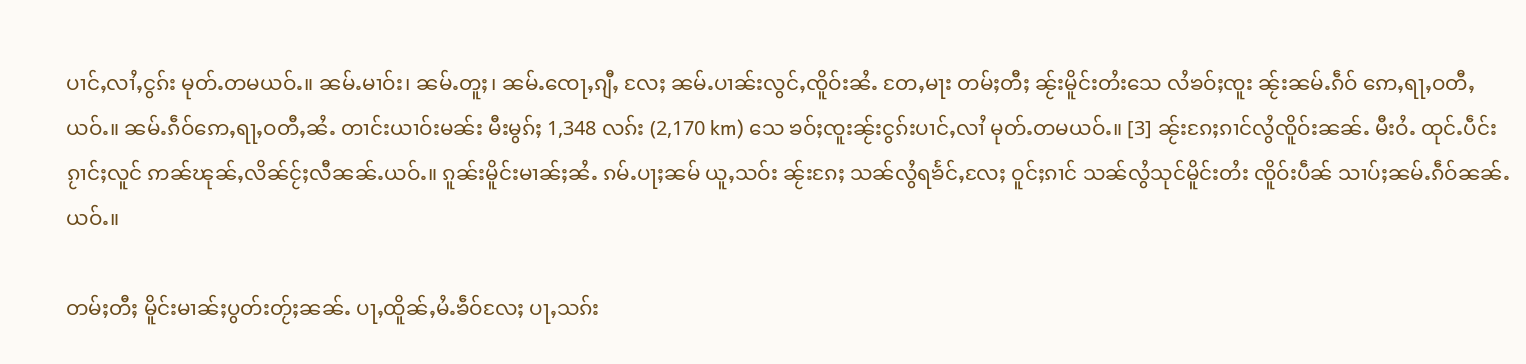ပၢင်ႇလၢႆႇငွၵ်း မုတ်ႉတမယဝ်ႉ။ ၼမ်ႉမၢဝ်း၊ ၼမ်ႉတူႈ၊ ၼမ်ႉၸေႃႇၵျီႇ လႄႈ ၼမ်ႉပၢၼ်းလွင်ႇၸိူဝ်းၼႆႉ တႄႇမႃး တမ်ႈတီႈ ၼႂ်းမိူင်းတႆးသေ လႆၶဝ်ႈၸူး ၼႂ်းၼမ်ႉၵဵဝ် ဢေႇရႃႇဝတီႇယဝ်ႉ။ ၼမ်ႉၵဵဝ်ဢေႇရႃႇဝတီႇၼႆႉ တၢင်းယၢဝ်းမၼ်း မီးမွၵ်ႈ 1,348 လၵ်း (2,170 km) သေ ၶဝ်ႈၸူးၼႂ်းငွၵ်းပၢင်ႇလၢႆ မုတ်ႉတမယဝ်ႉ။ [3] ၼႂ်းၵႄႈၵၢင်လွႆၸိူဝ်းၼၼ်ႉ မီးဝႆႉ ထုင်ႉပဵင်းၵႂၢင်ႈလူင် ဢၼ်ၽုၼ်ႇလိၼ်ငႂ်ႈလီၼၼ်ႉယဝ်ႉ။ ၵူၼ်းမိူင်းမၢၼ်ႈၼႆႉ ၵမ်ႉပႃႈၼမ် ယူႇသဝ်း ၼႂ်းၵႄႈ သၼ်လွႆရၶႅင်ႇလႄႈ ဝူင်ႈၵၢင် သၼ်လွႆသုင်မိူင်းတႆး ၸိူဝ်းပဵၼ် သၢပ်ႈၼမ်ႉၵဵဝ်ၼၼ်ႉယဝ်ႉ။

တမ်ႈတီႈ မိူင်းမၢၼ်ႈပွတ်းတႂ်ႈၼၼ်ႉ ပႃႇထိူၼ်ႇမႆႉၶဵဝ်လႄႈ ပႃႇသၵ်း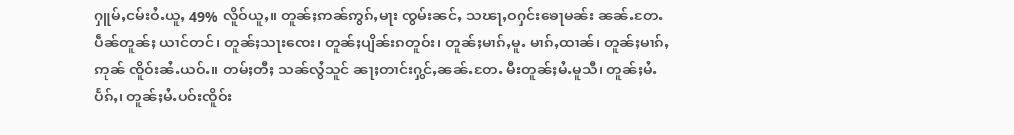ႁူမ်ႇငမ်းဝႆႉယူႇ 49% လိူဝ်ယူႇ။ တူၼ်ႈဢၼ်ဢွၵ်ႇမႃး ၸွမ်းၼင်ႇ သၽႃႇဝႁင်းၶေႃမၼ်း ၼၼ်ႉတႄႉ ပဵၼ်တူၼ်ႈ ယၢင်တင်၊ တူၼ်ႈသႃးၸေး၊ တူၼ်ႈပျိၼ်းၵတူဝ်း၊ တူၼ်ႈမၢၵ်ႇမူႉ မၢၵ်ႇထၢၼ်၊ တူၼ်ႈမၢၵ်ႇဢုၼ် ၸိူဝ်းၼႆႉယဝ်ႉ။ တမ်ႈတီႈ သၼ်လွႆသူင် ၼႃႈတၢင်းႁွင်ႇၼၼ်ႉတႄႉ မီးတူၼ်ႈမႆႉမူသီ၊ တူၼ်ႈမႆႉပႅၵ်ႇ၊ တူၼ်ႈမႆႉပဝ်းၸိူဝ်း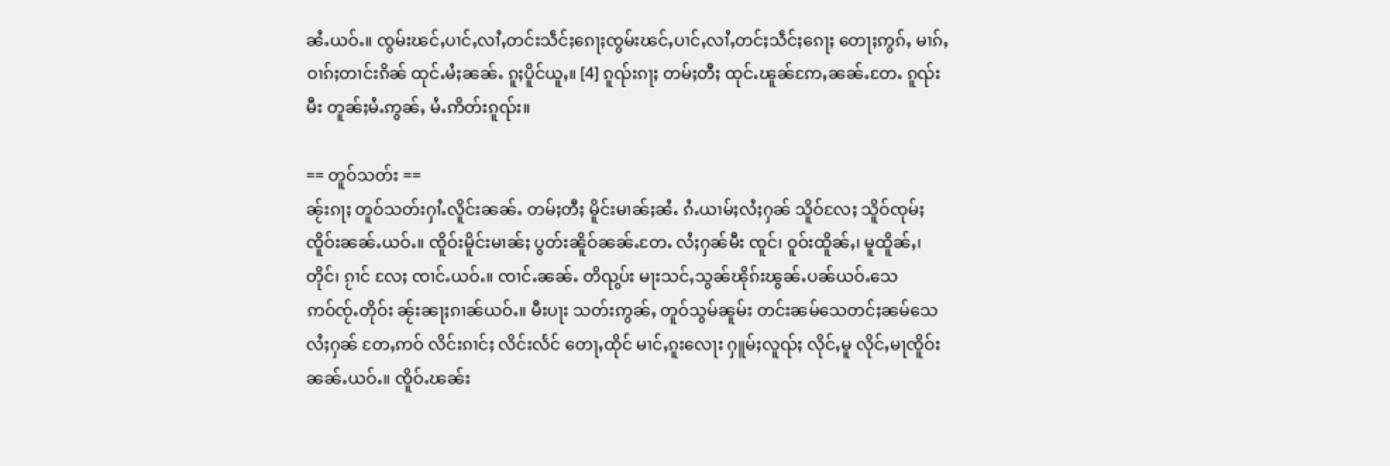ၼႆႉယဝ်ႉ။ ၸွမ်းၽင်ႇပၢင်ႇလၢႆႇတင်းသဵင်ႈၵေႃႈၸွမ်းၽင်ႇပၢင်ႇလၢႆႇတင်ႈသဵင်ႈၵေႃႈ တေႃႈဢွၵ်ႇ မၢၵ်ႇဝၢၵ်ႈတၢင်းၵိၼ် ထုင်ႉမႆႈၼၼ်ႉ ၵူႈပိူင်ယူႇ။ [4] ၵူၺ်းၵႃႈ တမ်ႈတီႈ ထုင်ႉၽူၼ်ဢႄႇၼၼ်ႉတႄႉ ၵူၺ်းမီး တူၼ်ႈမႆႉဢွၼ်ႇ မႆႉဢိတ်းၵူၺ်း။

== တူဝ်သတ်း ==
ၼႂ်းၵႃႈ တူဝ်သတ်းႁၢႆႉလိူင်းၼၼ်ႉ တမ်ႈတီႈ မိူင်းမၢၼ်ႈၼႆႉ ၵႆႉယၢမ်ႈလႆႈႁၼ် သိူဝ်လႄႈ သိူဝ်ၸုမ်ႈၸိူဝ်းၼၼ်ႉယဝ်ႉ။ ၸိူဝ်းမိူင်းမၢၼ်ႈ ပွတ်းၼိူဝ်ၼၼ်ႉတႄႉ လႆႈႁၼ်မီး ၸူင်၊ ဝူဝ်းထိူၼ်ႇ၊ မူထိူၼ်ႇ၊ တိုင်၊ ၵႂၢင် လႄႈ ၸၢင်ႉယဝ်ႉ။ ၸၢင်ႉၼၼ်ႉ တိၺွပ်း မႃးသင်ႇသွၼ်ၽိုၵ်းၽွၼ်ႉပၼ်ယဝ်ႉသေ ဢဝ်ၸႂ်ႉတိုဝ်း ၼႂ်းၼႃႈၵၢၼ်ယဝ်ႉ။ မီးပႃး သတ်းဢွၼ်ႇ တူဝ်သွမ်ၼူမ်း တင်းၼမ်သေတင်ႈၼမ်သေ လႆႈႁၼ် တႄႇဢဝ် လိင်းၵၢင်ႈ လိင်းလႅင် တေႃႇထိုင် မၢင်ႇၵူးလေႃး ႁူမ်ႈလူၺ်ႈ လိုင်ႇမူ လိုင်ႇမႃၸိူဝ်းၼၼ်ႉယဝ်ႉ။ ၸိူဝ်ႉၽၼ်း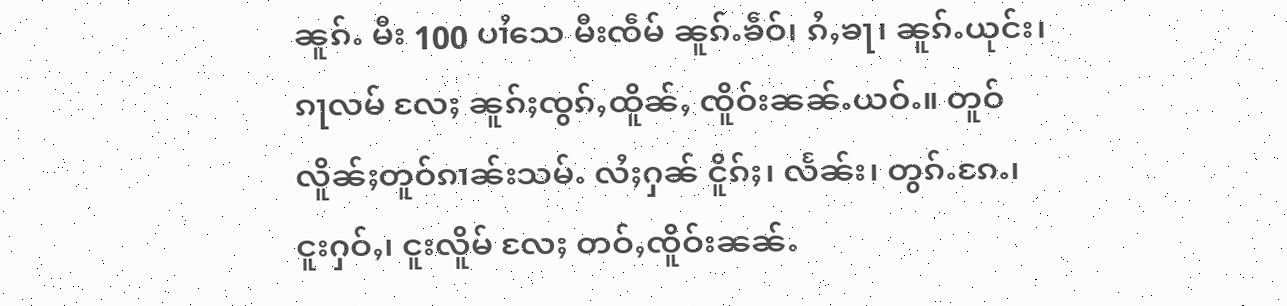ၼူၵ်ႉ မီး 100 ပၢႆသေ မီးၸဵမ် ၼူၵ်ႉၶဵဝ်၊ ၵႆႇၶႃ၊ ၼူၵ်ႉယုင်း၊ ၵႃလမ် လႄႈ ၼူၵ်ႈၸွၵ်ႇထိူၼ်ႇ ၸိူဝ်းၼၼ်ႉယဝ်ႉ။ တူဝ်လိူၼ်ႈတူဝ်ၵၢၼ်းသမ်ႉ လႆႈႁၼ် ငိူၵ်ႈ၊ လႅၼ်း၊ တွၵ်ႉၵႄႉ၊ ငူးႁဝ်ႇ၊ ငူးလိူမ် လႄႈ တဝ်ႇၸိူဝ်းၼၼ်ႉ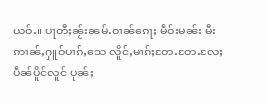ယဝ်ႉ။ ပႃတီႈၼႂ်းၼမ်ႉဝၢၼ်ၵေႃႈ မဵဝ်းမၼ်း မီးဢၢၼ်ႇႁူဝ်ပၢၵ်ႇသေ လိူင်ႇမၢၵ်ႈတႄႉတႄႉလႄႈ ပဵၼ်ပိူင်လူင် ပုၼ်ႈ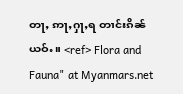တႃႇ ဢႃႇႁႃႇရ တၢင်းၵိၼ်ယဝ်ႉ။ <ref> Flora and Fauna" at Myanmars.net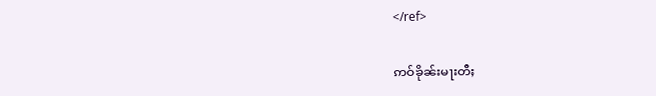</ref>


ဢဝ်ၶိုၼ်းမႃးတီႈ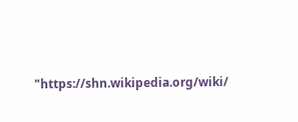"https://shn.wikipedia.org/wiki/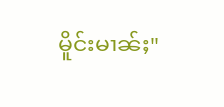မိူင်းမၢၼ်ႈ"